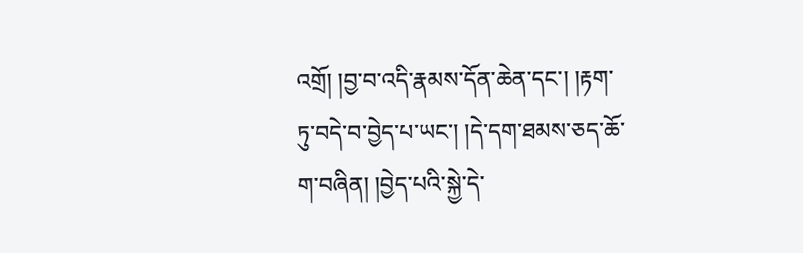འགྲོ། །བྱ་བ་འདི་རྣམས་དོན་ཆེན་དང་། །རྟག་ཏུ་བདེ་བ་བྱེད་པ་ཡང་། །དེ་དག་ཐམས་ཅད་ཆོ་ག་བཞིན། །བྱེད་པའི་སྐྱེ་དེ་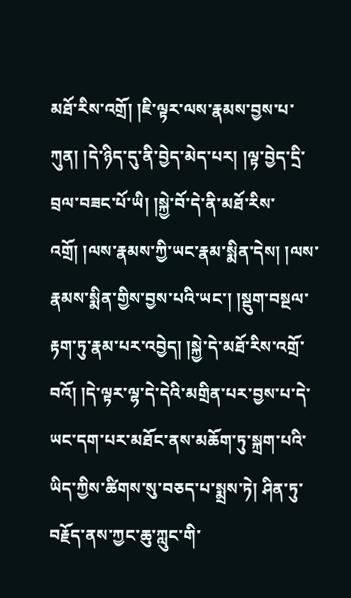མཐོ་རིས་འགྲོ། །ཇི་ལྟར་ལས་རྣམས་བྱས་པ་ཀུན། །དེ་ཉིད་དུ་ནི་བྱེད་མེད་པར། །ལྟ་བྱེད་དྲི་བྲལ་བཟང་པོ་ཡི། །སྐྱེ་བོ་དེ་ནི་མཐོ་རིས་འགྲོ། །ལས་རྣམས་ཀྱི་ཡང་རྣམ་སྨིན་དེས། །ལས་རྣམས་སྨིན་གྱིས་བྱས་པའི་ཡང་། །སྡུག་བསྔལ་རྟག་ཏུ་རྣམ་པར་འབྱེད། །སྐྱེ་དེ་མཐོ་རིས་འགྲོ་བའོ། །དེ་ལྟར་ལྷ་དེ་དེའི་མགྲིན་པར་བྱས་པ་དེ་ཡང་དག་པར་མཐོང་ནས་མཆོག་ཏུ་སྐྲག་པའི་ཡིད་ཀྱིས་ཚིགས་སུ་བཅད་པ་སྨྲས་ཏེ། ཤིན་ཏུ་བརྗོད་ནས་ཀྱང་ཆུ་ཀླུང་གི་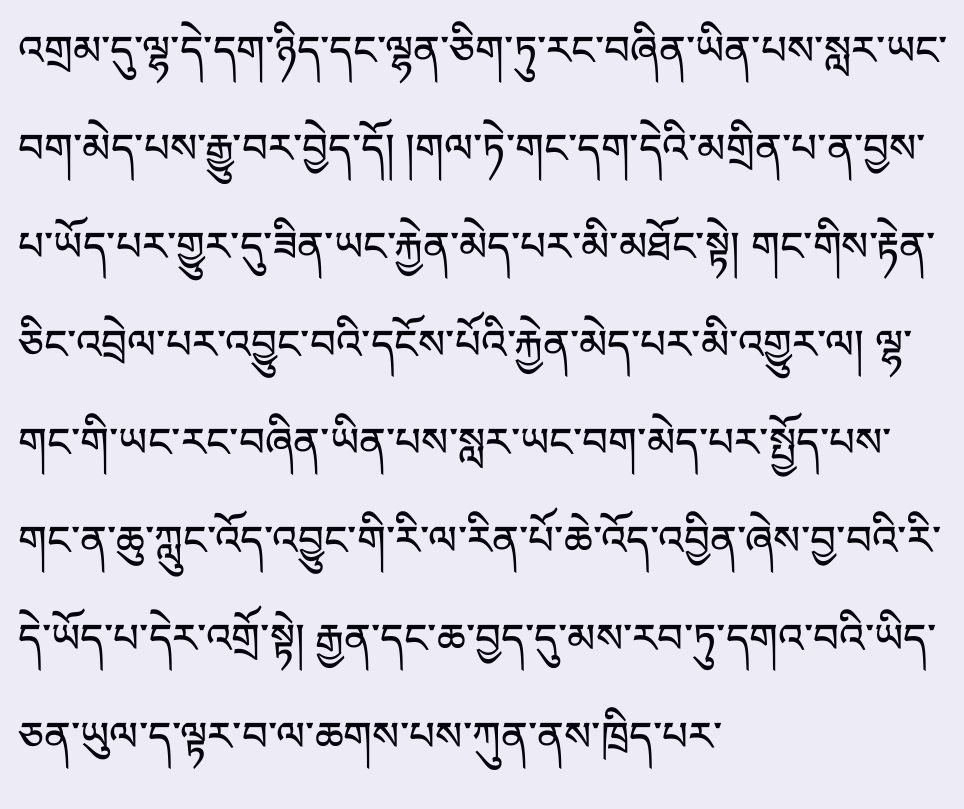འགྲམ་དུ་ལྷ་དེ་དག་ཉིད་དང་ལྷན་ཅིག་ཏུ་རང་བཞིན་ཡིན་པས་སླར་ཡང་བག་མེད་པས་རྒྱུ་བར་བྱེད་དོ། །གལ་ཏེ་གང་དག་དེའི་མགྲིན་པ་ན་བྱས་པ་ཡོད་པར་གྱུར་དུ་ཟིན་ཡང་རྐྱེན་མེད་པར་མི་མཐོང་སྟེ། གང་གིས་རྟེན་ཅིང་འབྲེལ་པར་འབྱུང་བའི་དངོས་པོའི་རྐྱེན་མེད་པར་མི་འགྱུར་ལ། ལྷ་གང་གི་ཡང་རང་བཞིན་ཡིན་པས་སླར་ཡང་བག་མེད་པར་སྤྱོད་པས་གང་ན་ཆུ་ཀླུང་འོད་འབྱུང་གི་རི་ལ་རིན་པོ་ཆེ་འོད་འབྱིན་ཞེས་བྱ་བའི་རི་དེ་ཡོད་པ་དེར་འགྲོ་སྟེ། རྒྱན་དང་ཆ་བྱད་དུ་མས་རབ་ཏུ་དགའ་བའི་ཡིད་ཅན་ཡུལ་ད་ལྟར་བ་ལ་ཆགས་པས་ཀུན་ནས་ཁྲིད་པར་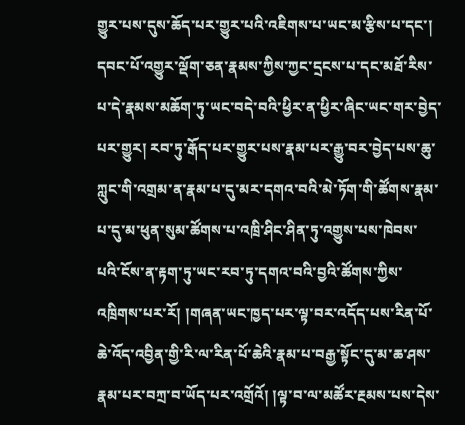གྱུར་པས་དུས་ཆོད་པར་གྱུར་པའི་འཇིགས་པ་ཡང་མ་རྩིས་པ་དང་། དབང་པོ་འགྱུར་ལྡོག་ཅན་རྣམས་ཀྱིས་ཀྱང་དྲངས་པ་དང་མཐོ་རིས་པ་དེ་རྣམས་མཆོག་ཏུ་ཡང་བདེ་བའི་ཕྱིར་ན་ཕྱིར་ཞིང་ཡང་གར་བྱེད་པར་གྱུར། རབ་ཏུ་རྒོད་པར་གྱུར་པས་རྣམ་པར་རྒྱུ་བར་བྱེད་པས་ཆུ་ཀླུང་གི་འགྲམ་ན་རྣམ་པ་དུ་མར་དགའ་བའི་མེ་ཏོག་གི་ཚོགས་རྣམ་པ་དུ་མ་ཕུན་སུམ་ཚོགས་པ་འཁྲི་ཤིང་ཤིན་ཏུ་འགྱུས་པས་ཁེབས་པའི་ངོས་ན་རྟག་ཏུ་ཡང་རབ་ཏུ་དགའ་བའི་བྱའི་ཚོགས་ཀྱིས་འཁྲིགས་པར་རོ། །གཞན་ཡང་ཁྱད་པར་ལྟ་བར་འདོད་པས་རིན་པོ་ཆེ་འོད་འབྱིན་གྱི་རི་ལ་རིན་པོ་ཆེའི་རྣམ་པ་བརྒྱ་སྟོང་དུ་མ་ཆ་ཤས་རྣམ་པར་བཀྲ་བ་ཡོད་པར་འགྲོའོ། །ལྟ་བ་ལ་མཚོར་རྔམས་པས་དེས་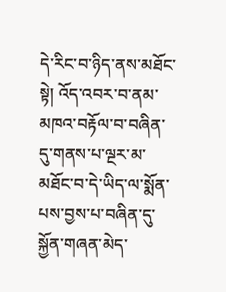དེ་རིང་བ་ཉིད་ནས་མཐོང་སྟེ། འོད་འབར་བ་ནམ་མཁའ་བརྟོལ་བ་བཞིན་དུ་གནས་པ་ལྔར་མ་མཐོང་བ་དེ་ཡིད་ལ་སྨོན་པས་བྱས་པ་བཞིན་དུ་སྐྱོན་གཞན་མེད་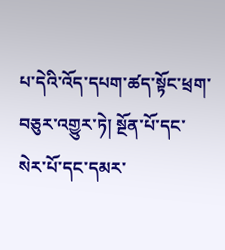པ་དེའི་འོད་དཔག་ཚད་སྟོང་ཕྲག་བཅུར་འགྱུར་ཏེ། སྔོན་པོ་དང་སེར་པོ་དང་དམར་